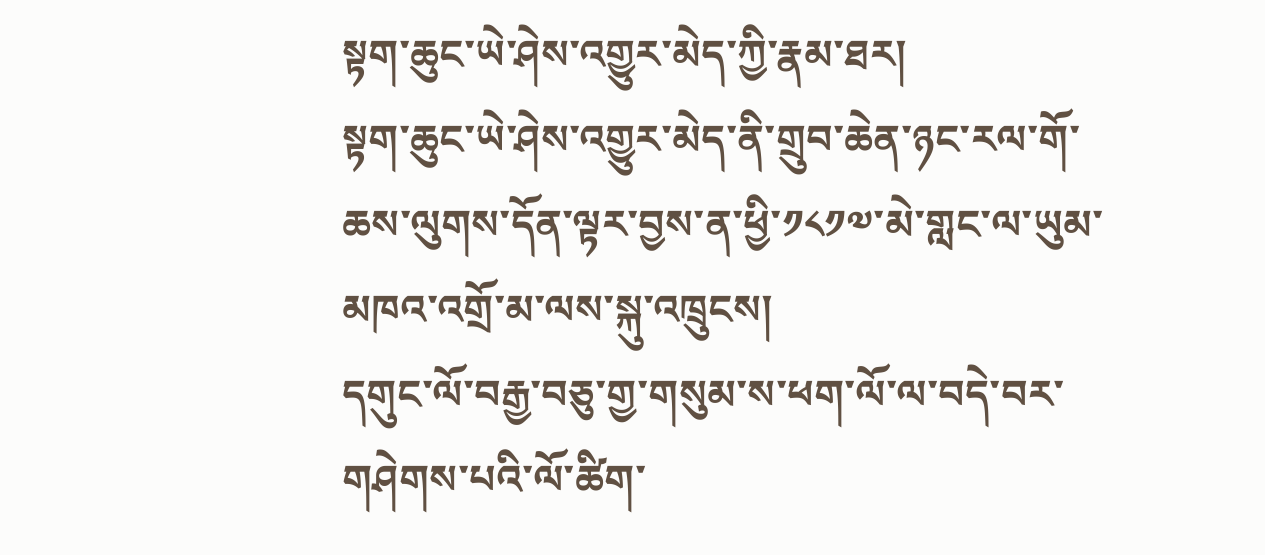སྟག་ཆུང་ཡེ་ཤེས་འགྱུར་མེད་ཀྱི་རྣམ་ཐར།
སྟག་ཆུང་ཡེ་ཤེས་འགྱུར་མེད་ནི་གྲུབ་ཆེན་ཉང་རལ་གོ་ཆས་ལུགས་དོན་ལྟར་བྱས་ན་ཕྱི་༡༨༡༧་མེ་གླང་ལ་ཡུམ་མཁའ་འགྲོ་མ་ལས་སྐུ་འཁྲུངས།
དགུང་ལོ་བརྒྱ་བཅུ་གྱ་གསུམ་ས་ཕག་ལོ་ལ་བདེ་བར་གཤེགས་པའི་ལོ་ཚིག་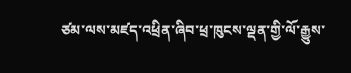ཙམ་ལས་མཛད་འཕྲིན་ཞིབ་ཕྲ་ཁུངས་ལྡན་གྱི་ལོ་རྒྱུས་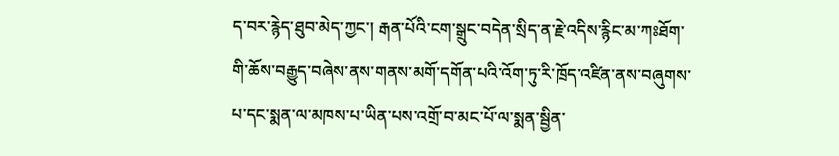ད་བར་རྙེད་ཐུབ་མེད་ཀྱང་། རྒན་པོའི་ངག་སྒྲུང་བདེན་སྲིད་ན་རྗེ་འདིས་རྙིང་མ་ཀཿཐོག་གི་ཆོས་བརྒྱུད་བཞེས་ནས་གནས་མགོ་དགོན་པའི་འོག་ཏུ་རི་ཁྲོད་འཛིན་ནས་བཞུགས་པ་དང་སྨན་ལ་མཁས་པ་ཡིན་པས་འགྲོ་བ་མང་པོ་ལ་སྨན་སྦྱིན་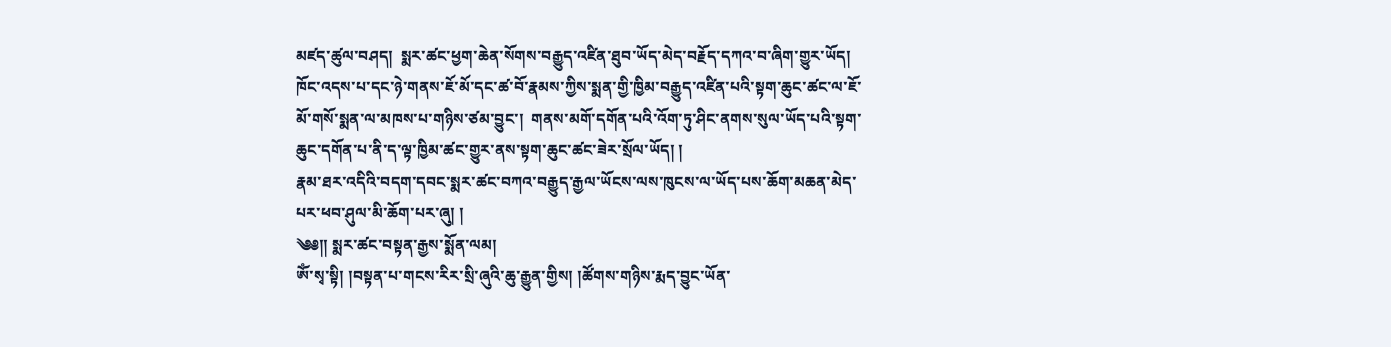མཛད་ཚུལ་བཤད།  སྨར་ཚང་ཕྱག་ཆེན་སོགས་བརྒྱུད་འཛིན་ཐུབ་ཡོད་མེད་བརྗོད་དཀའ་བ་ཞིག་གྱུར་ཡོད།  ཁོང་འདས་པ་དང་ཉེ་གནས་ཇོ་མོ་དང་ཚ་བོ་རྣམས་ཀྱིས་སྨན་གྱི་ཁྱིམ་བརྒྱུད་འཛིན་པའི་སྟག་ཆུང་ཚང་ལ་ཇོ་མོ་གསོ་སྨན་ལ་མཁས་པ་གཉིས་ཙམ་བྱུང་།  གནས་མགོ་དགོན་པའི་འོག་ཏུ་ཤིང་ནགས་སུལ་ཡོད་པའི་སྟག་ཆུང་དགོན་པ་ནི་ད་ལྟ་ཁྱིམ་ཚང་གྱུར་ནས་སྟག་ཆུང་ཚང་ཟེར་སྲོལ་ཡོད། །
རྣམ་ཐར་འདིའི་བདག་དབང་སྨར་ཚང་བཀའ་བརྒྱུད་རྒྱལ་ཡོངས་ལས་ཁུངས་ལ་ཡོད་པས་ཆོག་མཆན་མེད་པར་ཕབ་ཤུལ་མི་ཆོག་པར་ཞུ། །
༄༅།། སྨར་ཚང་བསྟན་རྒྱས་སྨོན་ལམ།
ཨོཾ་སྭ་སྟི། །བསྟན་པ་གངས་རིར་སྲི་ཞུའི་ཆུ་རྒྱུན་གྱིས། །ཚོགས་གཉིས་རྨད་བྱུང་ཡོན་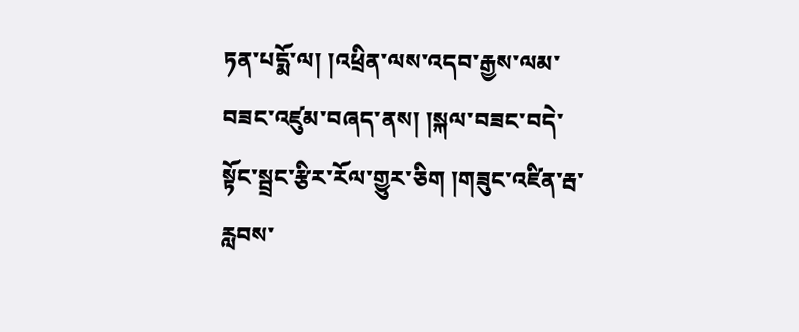ཏན་པདྨོ་ལ། །འཕྲིན་ལས་འདབ་རྒྱས་ལམ་བཟང་འཛུམ་བཞད་ནས། །སྐལ་བཟང་བདེ་སྟོང་སྦྲང་རྩིར་རོལ་གྱུར་ཅིག །གཟུང་འཛིན་རྦ་རླབས་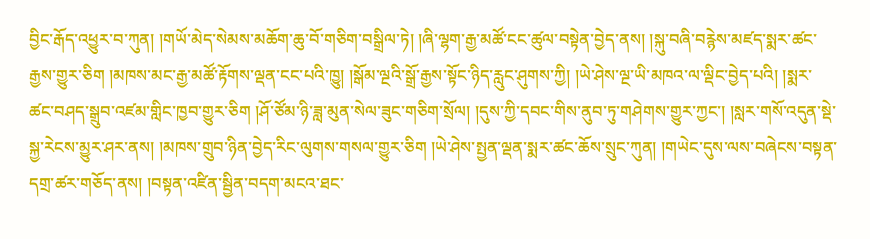བྱིང་རྒོད་འཕྱུར་བ་ཀུན། །གཡོ་མེད་སེམས་མཆོག་ཆུ་བོ་གཅིག་བསྒྲིལ་ཏེ། །ཞི་ལྷག་རྒྱ་མཚོ་ངང་ཚུལ་བསྟེན་བྱེད་ནས། །སྐུ་བཞི་བརྙེས་མཛད་སྨར་ཚང་རྒྱས་གྱུར་ཅིག །མཁས་མང་རྒྱ་མཚོ་རྟོགས་ལྡན་ངང་པའི་ཁྱུ། །སྒོམ་ལྔའི་སྒྲོ་རྒྱས་སྟོང་ཉིད་རླུང་ཤུགས་ཀྱི། །ཡེ་ཤེས་ལྔ་ཡི་མཁའ་ལ་ལྡིང་བྱེད་པའི། །སྨར་ཚང་བཤད་སྒྲུབ་འཛམ་གླིང་ཁྱབ་གྱུར་ཅིག །ཤོ་ཙོམ་ཉི་ཟླ་མུན་སེལ་ཟུང་གཅིག་སྲོལ། །དུས་ཀྱི་དབང་གིས་ནུབ་ཏུ་གཤེགས་གྱུར་ཀྱང་། །སླར་གསོ་འདུན་སྡེ་སྐྱ་རེངས་མྱུར་ཤར་ནས། །མཁས་གྲུབ་ཉིན་བྱེད་རིང་ལུགས་གསལ་གྱུར་ཅིག །ཡེ་ཤེས་སྤྱན་ལྡན་སྨར་ཚང་ཆོས་སྲུང་ཀུན། །གཡེང་དུས་ལས་བཞེངས་བསྟན་དགྲ་ཚར་གཅོད་ནས། །བསྟན་འཛིན་སྦྱིན་བདག་མངའ་ཐང་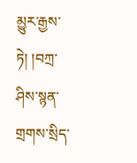མྱུར་རྒྱས་ཏེ། །བཀྲ་ཤིས་སྙན་གྲགས་སྲིད་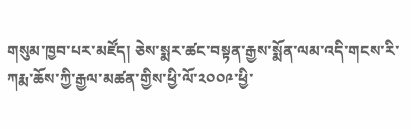གསུམ་ཁྱབ་པར་མཛོད། ཅེས་སྨར་ཚང་བསྟན་རྒྱས་སྨོན་ལམ་འདི་གངས་རི་ཀརྨ་ཆོས་ཀྱི་རྒྱལ་མཚན་གྱིས་ཕྱི་ལོ་༢༠༠༩་ཕྱི་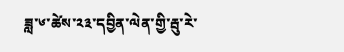ཟླ་༦་ཚེས་༢༣་དབྱིན་ལེན་གྱི་རྦུ་རེ་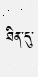ཐིན་དུ་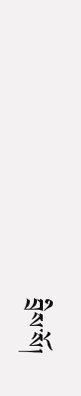བྲིས་སོ།